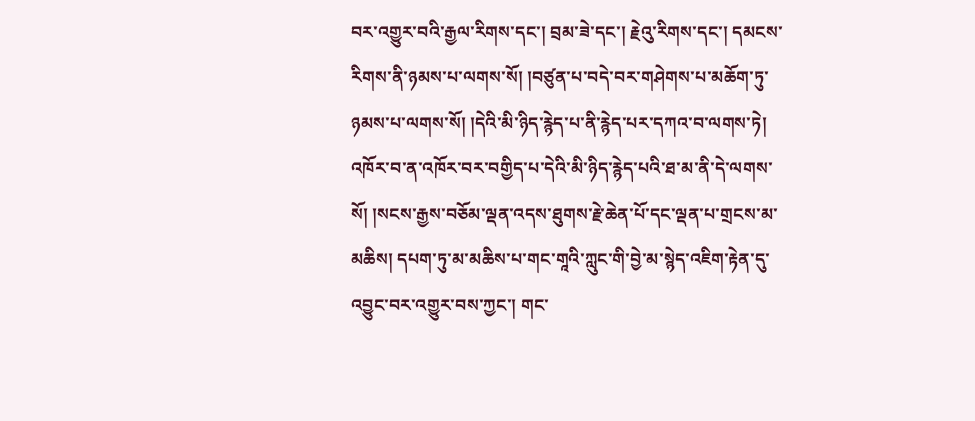བར་འགྱུར་བའི་རྒྱལ་རིགས་དང་། བྲམ་ཟེ་དང་། རྗེའུ་རིགས་དང་། དམངས་རིགས་ནི་ཉམས་པ་ལགས་སོ། །བཙུན་པ་བདེ་བར་གཤེགས་པ་མཆོག་ཏུ་ཉམས་པ་ལགས་སོ། །དེའི་མི་ཉིད་རྙེད་པ་ནི་རྙེད་པར་དཀའ་བ་ལགས་ཏེ། འཁོར་བ་ན་འཁོར་བར་བགྱིད་པ་དེའི་མི་ཉིད་རྙེད་པའི་ཐ་མ་ནི་དེ་ལགས་སོ། །སངས་རྒྱས་བཅོམ་ལྡན་འདས་ཐུགས་རྗེ་ཆེན་པོ་དང་ལྡན་པ་གྲངས་མ་མཆིས། དཔག་ཏུ་མ་མཆིས་པ་གང་གཱའི་ཀླུང་གི་བྱེ་མ་སྙེད་འཇིག་རྟེན་དུ་འབྱུང་བར་འགྱུར་བས་ཀྱང་། གང་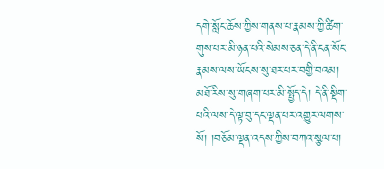དགེ་སློང་ཆོས་ཀྱིས་གནས་པ་རྣམས་ཀྱི་ཚིག་གུས་པར་མི་ཉན་པའི་སེམས་ཅན་དེ་ནི་ངན་སོང་རྣམས་ལས་ཡོངས་སུ་ཐར་པར་བགྱི་བའམ། མཐོ་རིས་སུ་གཞག་པར་མི་སྤྱོད་དེ། དེ་ནི་སྡིག་པའི་ལས་དེ་ལྟ་བུ་དང་ལྡན་པར་འགྱུར་ལགས་སོ། །བཅོམ་ལྡན་འདས་ཀྱིས་བཀའ་སྩལ་པ།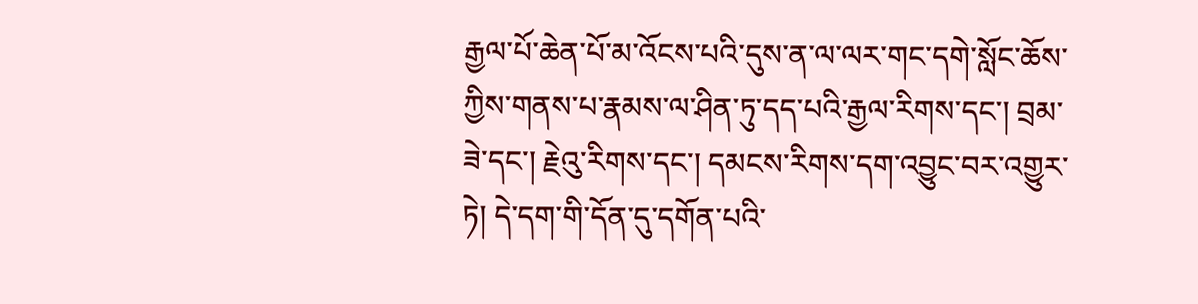རྒྱལ་པོ་ཆེན་པོ་མ་འོངས་པའི་དུས་ན་ལ་ལར་གང་དགེ་སློང་ཆོས་ཀྱིས་གནས་པ་རྣམས་ལ་ཤིན་ཏུ་དད་པའི་རྒྱལ་རིགས་དང་། བྲམ་ཟེ་དང་། རྗེའུ་རིགས་དང་། དམངས་རིགས་དག་འབྱུང་བར་འགྱུར་ཏེ། དེ་དག་གི་དོན་དུ་དགོན་པའི་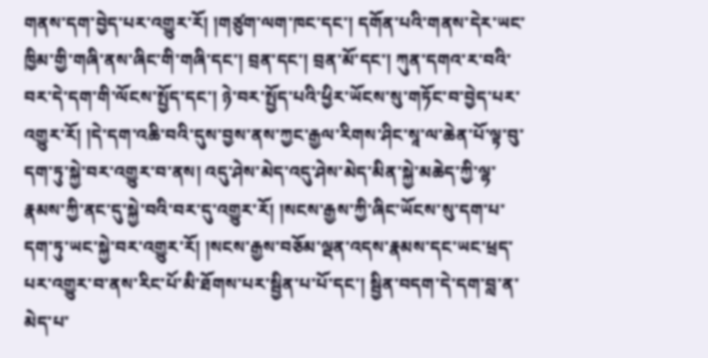གནས་དག་བྱེད་པར་འགྱུར་རོ། །གཙུག་ལག་ཁང་དང་། དགོན་པའི་གནས་དེར་ཡང་ཁྱིམ་གྱི་གཞི་ནས་ཞིང་གི་གཞི་དང་། བྲན་དང་། བྲན་མོ་དང་། ཀུན་དགའ་ར་བའི་བར་དེ་དག་གི་ལོངས་སྤྱོད་དང་། ཉེ་བར་སྤྱོད་པའི་ཕྱིར་ཡོངས་སུ་གཏོང་བ་བྱེད་པར་འགྱུར་རོ། །དེ་དག་འཆི་བའི་དུས་བྱས་ནས་ཀྱང་རྒྱལ་རིགས་ཤིང་སཱ་ལ་ཆེན་པོ་ལྟ་བུ་དག་ཏུ་སྐྱེ་བར་འགྱུར་བ་ནས། འདུ་ཤེས་མེད་འདུ་ཤེས་མེད་མིན་སྐྱེ་མཆེད་ཀྱི་ལྷ་རྣམས་ཀྱི་ནང་དུ་སྐྱེ་བའི་བར་དུ་འགྱུར་རོ། །སངས་རྒྱས་ཀྱི་ཞིང་ཡོངས་སུ་དག་པ་དག་ཏུ་ཡང་སྐྱེ་བར་འགྱུར་རོ། །སངས་རྒྱས་བཅོམ་ལྡན་འདས་རྣམས་དང་ཡང་ཕྲད་པར་འགྱུར་བ་ནས་རིང་པོ་མི་ཐོགས་པར་སྦྱིན་པ་པོ་དང་། སྦྱིན་བདག་དེ་དག་བླ་ན་མེད་པ་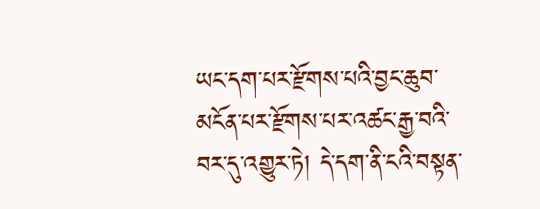ཡང་དག་པར་རྫོགས་པའི་བྱང་ཆུབ་མངོན་པར་རྫོགས་པར་འཚང་རྒྱ་བའི་བར་དུ་འགྱུར་ཏེ། དེ་དག་ནི་ངའི་བསྟན་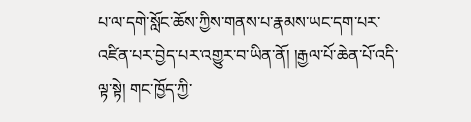པ་ལ་དགེ་སློང་ཆོས་ཀྱིས་གནས་པ་རྣམས་ཡང་དག་པར་འཛིན་པར་བྱེད་པར་འགྱུར་བ་ཡིན་ནོ། །རྒྱལ་པོ་ཆེན་པོ་འདི་ལྟ་སྟེ། གང་ཁྱོད་ཀྱི་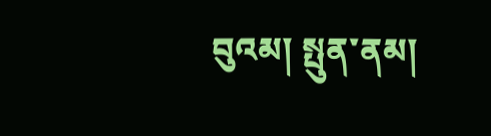བུའམ། སྤུན་ནམ།